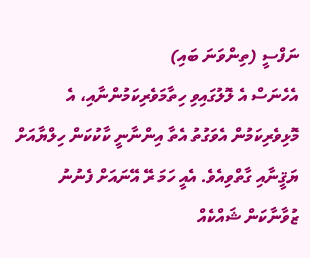ނަފްސީ (ތިންވަނަ ބައި)
އެހެނަސް އެ ލޮލުގައިވި ހިތާމަވެރިކަމުންނާއި، އެ މޮޅިވެރިކަމުން އެވަގުތު އެތާ އިންނާނީ ކާކުކަން ހިލްޔާއަށް ޔަޤީނާއި ގާތްވިއެވެ. އެއީ ހަމަ ރޭ އޭނައަށް ފެނުނު ޒުވާނާކަން ޝައްކެއް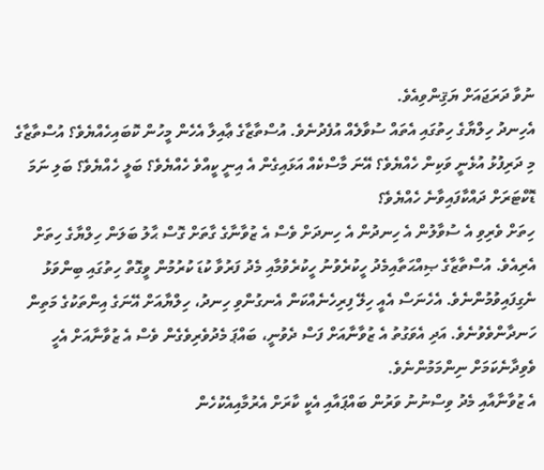ނުވާ ދަރަޖައަށް ޔަޤިންވިއެވެ.
އެހިނދު ހިލްޔާގެ ހިތުގައި އެތައް ސުވާލެއް އުފެދުނެވެ. އުސްތާޒާގެ ޢާއިލާ އެހެން މީހުން ކޮބައިހެއްޔެވެ؟ އުސްތާޒާގެ މި ދަރިފުޅު އުޅެނީ ވަކިން ހެއްޔެވެ؟ އޭނަ މާސްކެއް އަޅައިގެން އެ އިނީ ކީއްވެ ހެއްޔެވެ؟ ބަލީ ހެއްޔެވެ؟ ބަލި ނަމަ ޑޮކްޓަރަށް ދައްކާފައިވާނެ ހެއްޔެވެ؟
ހިތަށް ވެރިވި އެ ސުވާލުން އެ ހިނދުން އެ ހިނދަށް ވެސް އެ ޒުވާނާގެ ގާތަށް ގޮސް ޙާލު ބަލަން ހިލްޔާގެ ހިތަށް އެރިއެވެ. އުސްތާޒާގެ ޞިއްޙަތާއިމެދު ހީކުރެވުނު ހީކުރެވުމާއި މެދު ފަރުވާ ކުޑަ ކުރުމުން ވީގޮތް ހިތުގައި ބިންވަޅު ނެގިފައިވުމުންނެވެ. އެހެނަސް އެއީ ހިލޭ ފިރިހެނެއްކަން އެނގުންވި ހިނދު، ހިލްޔާއަށް އޭނަގެ އިންތަކުގެ މަތިން ހަނދާންވެވުނެވެ. އަދި އެވަގުތު އެ ޒުވާނާއަށް ފަސް ދެވުނީ، ބައްޕަ މެދުވެރިވެގެން ވެސް އެ ޒުވާނާއަށް އެހީ ވެވިދާނެކަމަށް ނިންމަމުންނެވެ.
އެ ޒުވާނާއާއި މެދު ވިސްނުނު ވަރުން ބައްޕައާއި އެކީ ކާރަށް އެރުމާއިއެކުހެން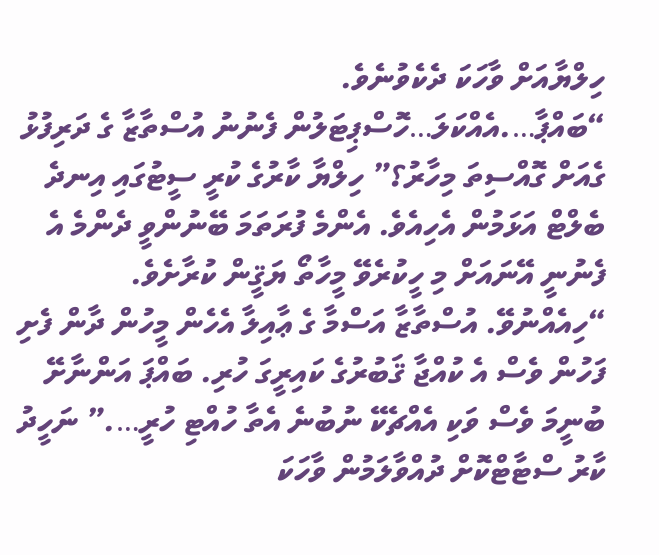ހިލްޔާއަށް ވާހަކަ ދެކެވުނެވެ.
“ބައްޕާ….އެއްކަލަ…ހޮސްޕިޓަލުން ފެނުނު އުސްތާޒާ ގެ ދަރިފުޅު ގެއަށް ގޮއްސިތަ މިހާރު؟” ހިލްޔާ ކާރުގެ ކުރީ ސީޓުގައި އިނދެ ބެލްޓް އަޅަމުން އެހިއެވެ. އެންމެ ފުރަތަމަ ބޭނުންވީ ދެންމެ އެ ފެނުނީ އޭނައަށް މި ހީކުރެވޭ މީހާތޯ ޔަޤީން ކުރާށެވެ.
“ހިއެއްނުވޭ. އުސްތާޒާ އަސްމާ ގެ ޢާއިލާ އެހެން މީހުން ދާން ފެށި ފަހުން ވެސް އެ ކުއްޖާ ޤަބުރުގެ ކައިރީގަ ހުރި. ބައްޕަ އަންނާށޭ ބުނީމަ ވެސް ވަކި އެއްޗެކޭ ނުބުނެ އެތާ ހުއްޓި ހުރީ….” ނަހީދު ކާރު ސްޓާޓްކޮށް ދުއްވާލަމުން ވާހަކަ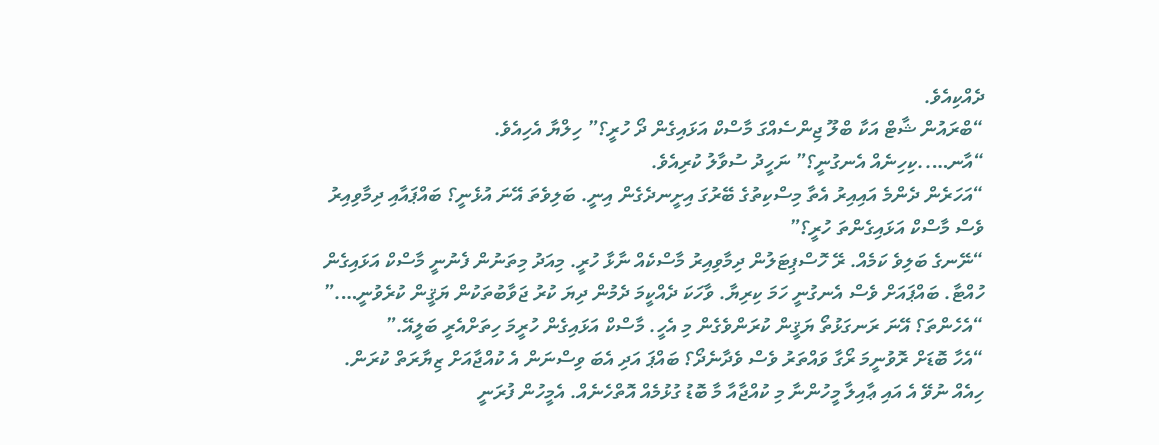ދެއްކިއެވެ.
“ބްރައުން ޝާޓް އަކާ ބްލޫ ޖިންސެއްގަ މާސްކް އަޅައިގެން ދޯ ހުރީ؟” ހިލްޔާ އެހިއެވެ.
“އާނ…..ކިހިނެއް އެނގުނީ؟” ނަހީދު ސުވާލު ކުރިއެވެ.
“އަހަރެން ދެންމެ އައިއިރު އެތާ މިސްކިތުގެ ބޭރުގަ އިށީނދެގެން އިނީ. ބަލިވެތަ އޭނަ އުޅެނީ؟ ބައްޕައާއި ދިމާވިއިރު ވެސް މާސްކް އަޅައިގެންތަ ހުރީ؟”
“ނޭނގެ ބަލިވެ ކަމެއް. ރޭ ހޮސްޕިޓަލުން ދިމާވިއިރު މާސްކެއް ނާޅާ ހުރީ. މިއަދު މިތަނުން ފެނުނީ މާސްކް އަޅައިގެން ހުއްޓާ. ބައްޕައަށް ވެސް އެނގުނީ ހަމަ ކިރިޔާ. ވާހަކަ ދެއްކީމަ ދެމުން ދިޔަ ކުރު ޖަވާބުތަކުން ޔަޤީން ކުރެވުނީ….”
“އެހެންތަ؟ އޭނަ ރަނގަޅުތޯ ޔަޤީން ކުރަންވެގެން މި އެހީ. މާސްކް އަޅައިގެން ހުރީމަ ހިތަށްއެރީ ބަލީއޭ.”
“އެހާ ބޮޑަށް ރޮވުނީމަ ރޯގާ ވައްތަރު ވެސް ވެދާނެދޯ؟ ބައްޕަ އަދި އެބަ ވިސްނަން އެ ކުއްޖާއަށް ޒިޔާރަތް ކުރަން. ހިއެއް ނުވޭ އެ އައި ޢާއިލާ މީހުންނާ މި ކުއްޖާއާ މާ ބޮޑު ގުޅުމެއް އޮތްހެނެއް. އެމީހުން ފުރަނީ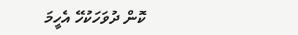ކޮން ދުވަހަކުހޭ އެހީމަ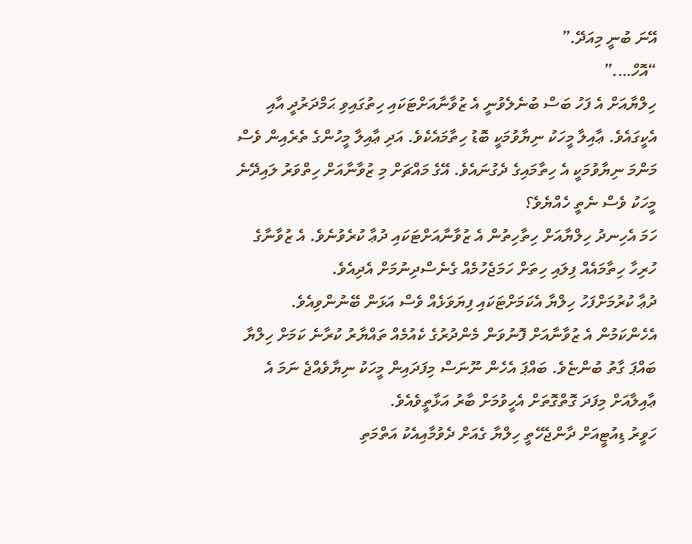އޭނަ ބުނީ މިއަދޭ.”
“އޮހް….”
ހިލްޔާއަށް އެ ފަހު ބަސް ބުނެލެވުނީ އެ ޒުވާނާއަށްޓަކައި ހިތުގައިވި ޙަމްދަރުދީ އާއި އެކީގައެވެ. ޢާއިލާ މީހަކު ނިޔާވުމަކީ ބޮޑު ހިތާމައެކެވެ. އަދި ޢާއިލާ މީހުންގެ ތެރެއިން ވެސް މަންމަ ނިޔާވުމަކީ އެ ހިތާމައިގެ ދެގުނައެވެ. އޭގެ މައްޗަށް މި ޒުވާނާއަށް ހިތްވަރު ލައިދޭނެ މީހަކު ވެސް ނެތީ ހެއްޔެވެ؟
ހަމަ އެހިނދު ހިލްޔާއަށް ހިތާހިތުން އެ ޒުވާނާއަށްޓަކައި ދުޢާ ކުރެވުނެވެ. އެ ޒުވާނާގެ ހުރިހާ ހިތާމައެއް ފިލައި ހިތަށް ހަމަޖެހުމެއް ގެނެސްދިނުމަށް އެދިއެވެ.
ދުޢާ ކުރުމަށްފަހު ހިލްޔާ އެކަމަށްޓަކައި ފިޔަވަޅެއް ވެސް އަޅަން ބޭނުންވިއެވެ. އެހެންކަމުން އެ ޒުވާނާއަށް ފޮނުވަން މެންދުރުގެ ކެއުމެއް ތައްޔާރު ކުރާނެ ކަމަށް ހިލްޔާ ބައްޕަ ގާތު ބުންޏެވެ. ބައްޕަ އެހެން ނޫނަސް މިފަދައިން މީހަކު ނިޔާވެއްޖެ ނަމަ އެ ޢާއިލާއަށް މިފަދަ ގޮތްގޮތަށް އެހީވުމަށް ބާރު އަޅާތީވެއެވެ.
ހަވީރު ޑިއުޓީއަށް ދާންޖެހޭތީ ހިލްޔާ ގެއަށް ދެވުމާއިއެކު އަތްމަތި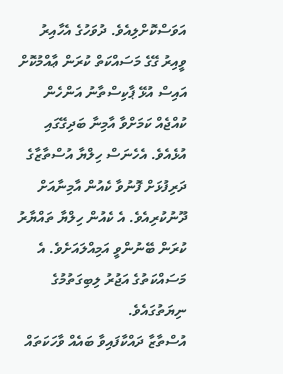އަވަސްކޮށްލިއެވެ. ދުވަހުގެ އެހާއިރު ވީއިރު ގޭގެ މަސައްކަތް ކުރަން ޢާއްމުކޮށް އައިސް އުޅޭ ޕާކިސްތާނު އަންހެން ކުއްޖެއް ކަމަށްވާ އާމިނާ ބަދިގޭގައި އުޅެއެވެ. އެހެނަސް ހިލްޔާ އުސްތާޒާގެ ދަރިފުޅަށް ފޮނުވާ ކެއުން އާމިނާއަށް ދޫނުކުރިއެވެ. އެ ކެއުން ހިލްޔާ ތައްޔާރު ކުރަން ބޭނުންވީ އަމިއްލައަށެވެ. އެ މަސައްކަތުގެ އަޖުރު ލިބިގަތުމުގެ ނިޔަތުގައެވެ.
އުސްތާޒާ ދައްކާފައިވާ ބައެއް ވާހަކަތައް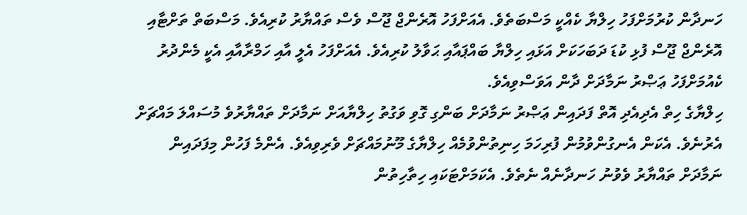ހަނދާން ކުރުމަށްފަހު ހިލްޔާ ކެއްކީ މަސްބަތެވެ. އެއަށްފަހު އޮރެންޖް ޖޫސް ވެސް ތައްޔާރު ކުރިއެވެ. މަސްބަތް ތަށްޓާއި އޮރެންޖް ޖޫސް ފުޅި ކުޑަ ދަބަހަކަށް އަޅައި ހިލްޔާ ބައްޕައާއި ޙަވާލު ކުރިއެވެ. އެއަށްފަހު އެލީ އާއި ހަމްރާއާއި އެކީ މެންދުރު ކެއުމަށްފަހު ޢަޞްރު ނަމާދަށް ދާން އަވަސްވިއެވެ.
ހިލްޔާގެ ހިތް އެދިއެދި އޮތް ފަދައިން ޢަޞްރު ނަމާދަށް ބަންގި ގޮވި ވަގުތު ހިލްޔާއަށް ނަމާދަށް ތައްޔާރުވެ މުސައްލަ މައްޗަށް އެރުނެވެ. އެކަން އެނގުންވުމުން ފުރިހަމަ ހިނިތުންވުމެއް ހިލްޔާގެ މޫނުމައްޗަށް ވެރިވިއެވެ. އެންމެ ފަހުން މިފަދައިން ނަމާދަށް ތައްޔާރު ވެވުނު ހަނދާނެއް ނެތެވެ. އެކަމަށްޓަކައި ހިތާހިތުން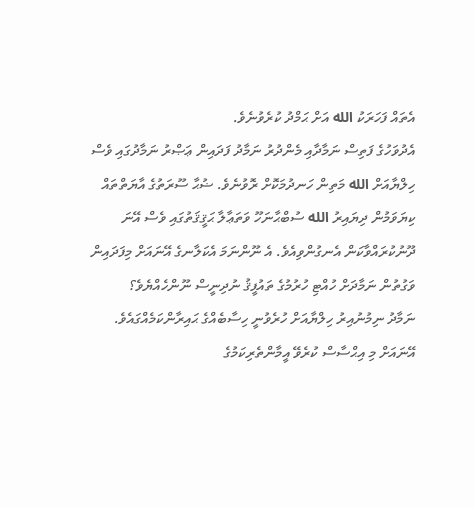އެތައް ފަހަރަކު الله އަށް ޙަމްދު ކުރެވުނެވެ.
އެދުވަހުގެ ފަތިސް ނަމާދާއި މެންދުރު ނަމާދު ފަދައިން ޢަޞްރު ނަމާދުގައި ވެސް ހިލްޔާއަށް الله މަތިން ހަނދުމަކޮށް ރޮވުނެވެ. ޟުޙާ ސޫރަތުގެ އާޔަތްތައް ކިޔަވަމުން ދިޔައިރު الله ސުބްޙާނަހޫ ވަތަޢާލާ ޙަޤީޤަތުގައި ވެސް އޭނަ ދޫނުކުރައްވާކަން އެނގުންވިއެވެ. އެ ނޫންނަމަ އެކަލާނގެ އޭނައަށް މިފަދައިން ވަގުތުން ނަމާދަށް ހުއްޓި ހުރުމުގެ ތައުފީޤު ނުދިނީސް ނޫންހެއްޔެވެ؟
ނަމާދު ނިމުނުއިރު ހިލްޔާއަށް ހުރެވުނީ ހިސާބެއްގެ ޙައިރާންކަމެއްގައެވެ. އޭނައަށް މި އިޙްސާސް ކުރެވޭ އީމާންތެރިކަމުގެ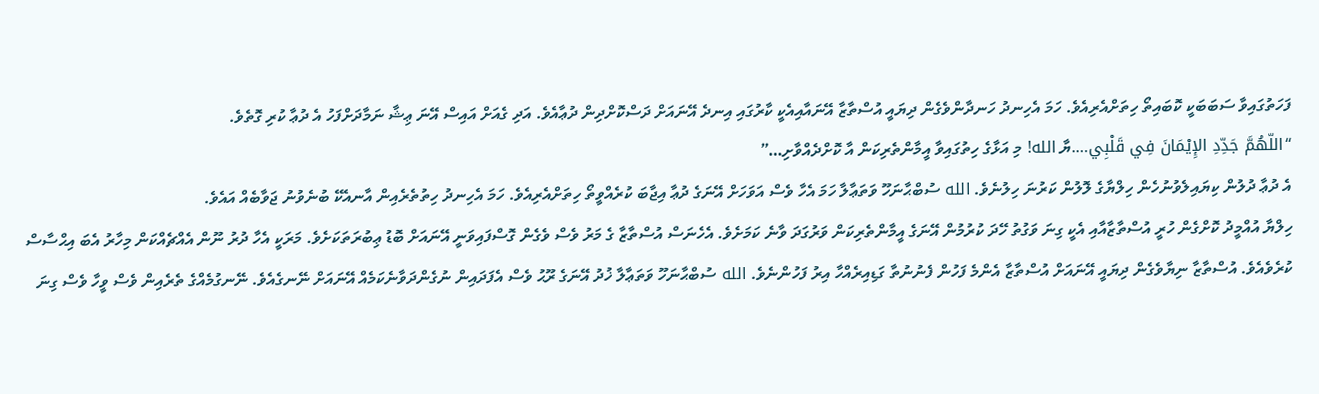ފަހަތުގައިވާ ސަބަބަކީ ކޮބައިތޯ ހިތަށްއެރިއެވެ. ހަމަ އެހިނދު ހަނދާންވެގެން ދިޔައީ އުސްތާޒާ އޭނައާއިއެކީ ކާރުގައި އިނދެ އޭނައަށް ދަސްކޮށްދިން ދުޢާއެވެ. އަދި ގެއަށް އައިސް އޭނަ ޢިޝާ ނަމާދަށްފަހު އެ ދުޢާ ކުރި ގޮތެވެ.
“اللّهُمَّ جَدِّدِ الإِيْمَانَ فِي قَلْبِي….ޔާ الله! މި އަޅާގެ ހިތުގައިވާ އީމާންތެރިކަން އާ ކޮށްދެއްވާށި…”
އެ ދުޢާ ދުލުން ކިޔައިލެވުނުހެން ހިލްޔާގެ ލޮލުން ކަރުނަ ހިލުނެވެ. الله ސުބްޙާނަހޫ ވަތަޢާލާ ހަމަ އެހާ ވެސް އަވަހަށް އޭނަގެ ދުޢާ އިޖާބަ ކުރެއްވީތޯ ހިތަށްއެރިއެވެ. ހަމަ އެހިނދު ހިތުތެރެއިން އާނއެކޭ ބުނެވުނު ޖަވާބެއް އައެވެ.
ހިލްޔާ އުއްމީދު ކޮށްގެން ހުރީ އުސްތާޒާއާއި އެކީ ގިނަ ވަގުތު ހޭދަ ކުރުމުން އޭނަގެ އީމާންތެރިކަން ވަރުގަދަ ވާނެ ކަމަށެވެ. އެހެނަސް އުސްތާޒާ ގެ މަރު ވެސް ވެގެން ގޮސްފައިވަނީ އޭނައަށް ބޮޑު ޢިބުރަތަކަށެވެ. މަރަކީ އެހާ ދުރު ނޫން އެއްޗެއްކަން މިހާރު އެބަ އިޙްސާސް ކުރެވެއެވެ. އުސްތާޒާ ނިޔާވެގެން ދިޔައީ އޭނައަށް އުސްތާޒާ އެންމެ ފަހުން ފެނުނުތާ ގަޑިއިރެއްހާ އިރު ފަހުންނެވެ. الله ސުބްޙާނަހޫ ވަތަޢާލާ ޚުދު އޭނަގެ ރޫޙު ވެސް އެފަދައިން ނުގެންދަވާނެކަމެއް އޭނައަށް ނޭނގެއެވެ. ނޭނގުމެއްގެ ތެރެއިން ވެސް ވީހާ ވެސް ގިނަ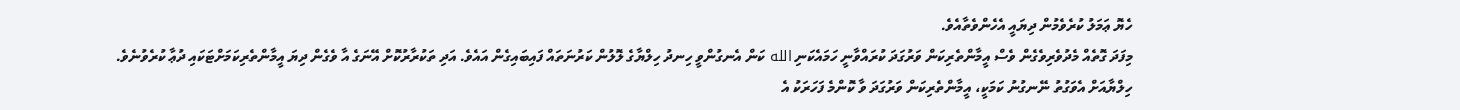ހެޔޮ ޢަމަލު ކުރެވެމުން ދިޔައީ އެހެންވެތާއެވެ.
މިފަދަ ގޮތެއް މެދުވެރިވެގެން ވެސް އީމާންތެރިކަން ވަރުގަދަ ކުރައްވާނީ ހަމައެކަނި الله ކަން އެނގުންވީ ހިނދު ހިލްޔާގެ ލޮލުން ކަރުނަތައް ފައިބައިގެން އައެވެ. އަދި ތަކުރާރުކޮށް އޭނަގެ އާ ވެގެން ދިޔަ އީމާންތެރިކަމަށްޓަކައި ދުޢާ ކުރެވުނެވެ.
ހިލްޔާއަށް އެވަގުތު ނޭނގުނު ކަމަކީ، އީމާންތެރިކަން ވަރުގަދަ ވާ ކޮންމެ ފަހަރަކު އެ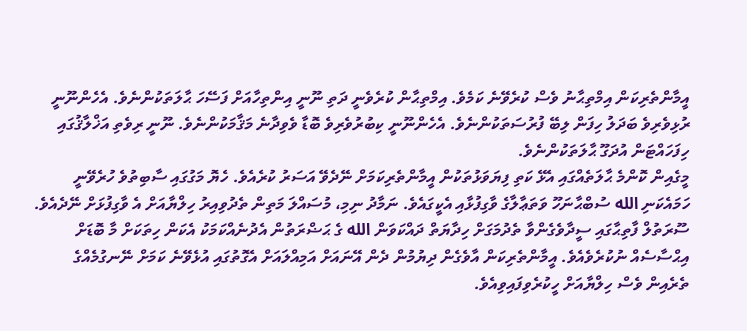އީމާންތެރިކަން އިމްތިޙާނު ވެސް ކުރެވޭނެ ކަމެވެ. އިމްތިޙާން ކުރެވެނީ ދަތި ނޫނީ އިންތިހާއަށް ފަސޭހަ ޙާލަތަކުންނެވެ. އެހެންނޫނީ ރުޅިވެރިވެ ބަދަލު ހިފަން ލިބޭ ފުރުސަތަކުންނެވެ. އެހެންނޫނީ ކިބުރުވެރިވެ ބޮޑާ ވެވިދާނެ މަޤާމަކުންނެވެ. ނޫނީ ރިވެތި އަޚްލާޤުގައި ހިފަހައްޓަން އުދަގޫ ޙާލަތަކުންނެވެ.
މީގެއިން ކޮންމެ ޙާލަތެއްގައި އެޅޭ ކަތި ފިޔަވަޅުތަކުން އީމާންތެރިކަމަށް ނޭދެވޭ އަސަރު ކުރެއެވެ. ހެޔޮ މަގުގައި ސާބިތުވެ ހުރެވޭނީ ހަމައެކަނި الله ސުބްޙާނަހޫ ވަތަޢާލާގެ ވާގިފުޅާއި އެކީގައެވެ. ނަމާދު ނިމި، މުސައްލަ މަތިން ތެދުވިއިރު ހިލްޔާއަށް އެ ވާގިފުޅަށް ނޭދެއެވެ. ސޫރަތުލް ފާތިޙާގައި ސީދާވެގެންވާ ތެދުމަގަށް ހިދާޔަތް ދައްކަވަން الله ގެ ޙަޟްރަތުން އެދުނެއްކަމަކު އެކަން ހިތަކަށް މާ ބޮޑަށް އިޙްސާސެއް ނުކުރެވެއެވެ. އީމާންތެރިކަން އާވެގެން ދިޔުމުން ދެން އޭނައަށް އަމިއްލައަށް އެގޮތުގައި އުޅެވޭނެ ކަމަށް ނޭނގުމެއްގެ ތެރެއިން ވެސް ހިލްޔާއަށް ހީކުރެވިފައިވިއެވެ.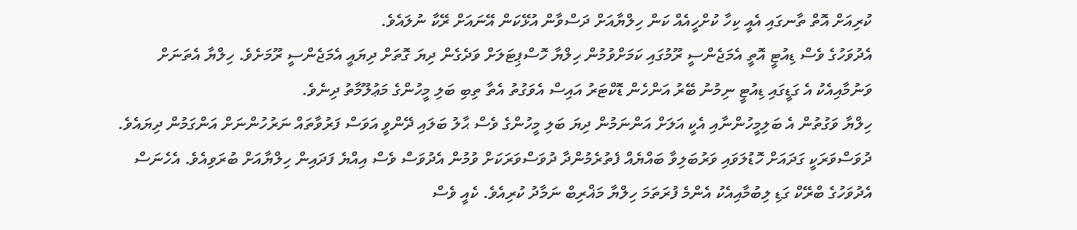ކުރިއަށް އޮތް ތާނގައި އެއީ ކިހާ ކުށްހީއެއް ކަން ހިލްޔާއަށް ދަސްވާން އުޅޭކަން އޭނައަށް ރޭކާ ނުލައެވެ.
އެދުވަހުގެ ވެސް ޑިއުޓީ އޮތީ އެމަޖެންސީ ރޫމުގައި ކަމަށްވުމުން ހިލްޔާ ހޮސްޕިޓަލަށް ވަދެގެން ދިޔަ ގޮތަށް ދިޔައީ އެމަޖެންސީ ރޫމަށެވެ. ހިލްޔާ އެތަނަށް ވަނުމާއިއެކު އެ ގަޑީގައި ޑިއުޓީ ނިމުނު ބޭރު އަންހެން ޑޮކްޓަރު އައިސް އެވަގުތު އެތާ ތިބި ބަލި މީހުންގެ މަޢުލޫމާތު ދިނެވެ.
ހިލްޔާ ވަގުތުން އެ ބަލިމީހުންނާއި އެކީ އަލަށް އަންނަމުން ދިޔަ ބަލި މީހުންގެ ވެސް ޙާލު ބަލައި ދޭންވީ އަވަސް ފަރުވާތައް ނަރުހުންނަށް އަންގަމުން ދިޔައެވެ. ދުވަސްވަރަކީ ގަދައަށް ހޮޑުލަވައި ވަރުބަލިވާ ބައްޔެއް ފެތުރެމުންދާ ދުވަސްވަރަކަށް ވުމުން އެދުވަސް ވެސް އިއްޔެ ފަދައިން ހިލްޔާއަށް ބުރަވިއެވެ. އެހެނަސް އެދުވަހުގެ ބްރޭކް ގަޑި ލިބުމާއިއެކު އެންމެ ފުރަތަމަ ހިލްޔާ މަޣްރިބް ނަމާދު ކުރިއެވެ. ކެއީ ވެސް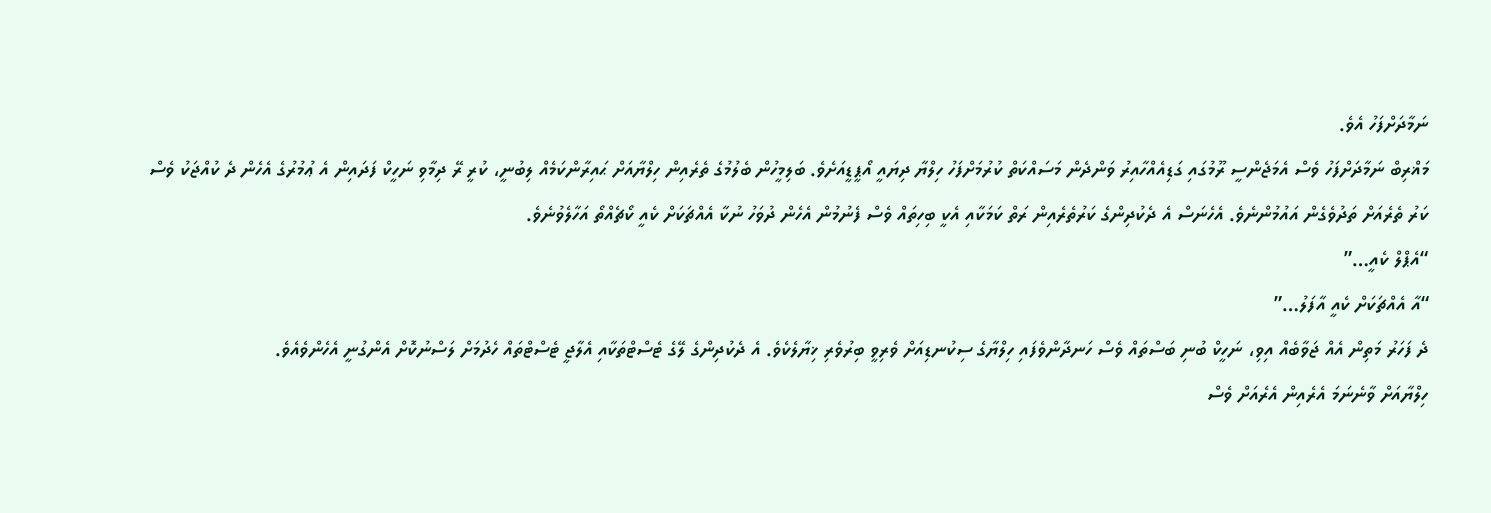ނަމާދަށްފަހު އެވެ.
މަޣްރިބް ނަމާދަށްފަހު ވެސް އެމަޖެންސީ ރޫމުގައި ގަޑިއެއްހާއިރު ވަންދެން މަސައްކަތް ކުރުމަށްފަހު ހިލްޔާ ދިޔައީ އޯޕީޑީއަށެވެ. ބަލިމީހުން ބެލުމުގެ ތެރެއިން ހިލްޔާއަށް ޙައިރާންކަމެއް ލިބުނީ، ކުރީ ރޭ ދިމާވި ނަހީކް ފަދައިން އެ ޢުމުރުގެ އެހެން ދެ ކުއްޖަކު ވެސް ކަރު ތެރެއަށް ތަދުވެގެން އައުމުންނެވެ. އެހެނަސް އެ ދެކުދިންގެ ކަރުތެރެއިން ރަތް ކަމަކާއި އެކީ ބިހިތައް ވެސް ފެނުމުން އެހެން ދުވަހު ނުކާ އެއްޗަކަށް ކެއީ ކޯޗެއްތޯ އަހާލެވުނެވެ.
“އެޕްލް ކެއީ…”
“އާ އެއްޗަކަށް ކެއީ އާފަލު…”
ދެ ފަހަރު މަތިން އެއް ޖަވާބެއް އިވި، ނަހީކް ބުނި ބަސްތައް ވެސް ހަނދާންވެފައި ހިލްޔާގެ ސިކުނޑިއަށް ވެރިވީ ބިރުވެރި ޚިޔާލެކެވެ. އެ ދެކުދިންގެ ލޭގެ ޓެސްޓްތަކާއި އެލާޖީ ޓެސްޓްތައް ހެދުމަށް ލަސްނުކޮށް އެންގުނީ އެހެންވެއެވެ.
ހިލްޔާއަށް ވާނެނަމަ އެރެއިން އެރެއަށް ވެސް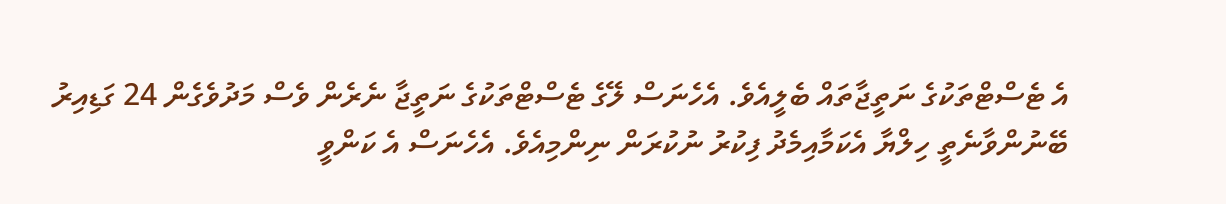އެ ޓެސްޓްތަކުގެ ނަތީޖާތައް ބެލީއެވެ. އެހެނަސް ލޭގެ ޓެސްޓްތަކުގެ ނަތީޖާ ނެރެން ވެސް މަދުވެގެން 24 ގަޑިއިރު ބޭނުންވާނެތީ ހިލްޔާ އެކަމާއިމެދު ފިކުރު ނުކުރަން ނިންމިއެވެ. އެހެނަސް އެ ކަންވީ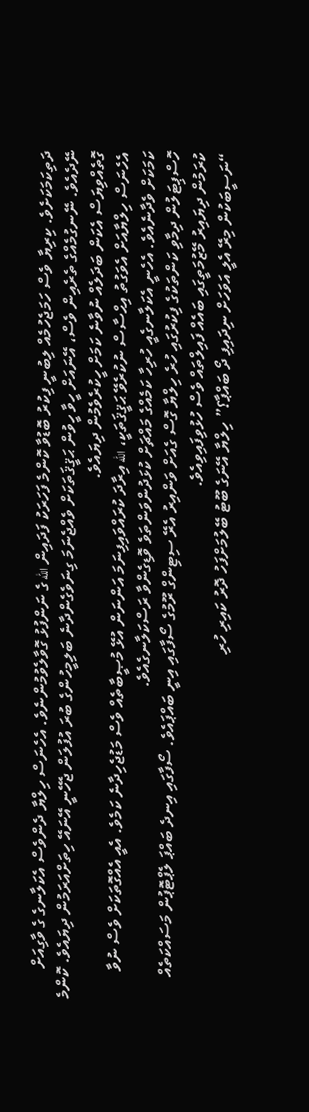ދަތިކަމަކަށެވެ. ކިރިޔާ ވެސް ހަމަޖެހުމެއް ލިބުނީ ފިކުރު ބޮޑުވާ ކޮންމެ ފަހަރަކު ފަދައިން الله ގެ ނަންފުޅު ގޮވާލެވުމުންނެވެ. އެހެނަސް ހިލްޔާ ދެންވެސް އެކަލާނގެ ގެ ވާގިއަށް ނޭދެއެވެ. ނޭނގުމެއްގެ ތެރެއިން ވެސް، އޭނައަށް ހީވާ ހީވުން ޙަޤީޤަތަކަށް ވެއްޖެނަމަ ގިނަވެގެންދާނެ ބަލިމީހުންގެ ބުރަ އުފުލަން ޖެހޭނީ އޭނައޭ ހިތަށްއަރަމުން ދިޔައެވެ. ކޮންމެ ގޮތެއްވިޔަސް އެކަން ބަދަލެއް ނުވާނެ ކަމަށް ހީކުރެވެމުން ދިޔައެވެ.
އެހެނަސް ހިލްޔާއަށް އެވަގުތު އިޙްސާސް ނުކުރެވޭ ޙަޤީޤަތަކީ، الله އިރާދަ ކުރައްވައިފިނަމަ އަންނަން އުޅޭ މުޞީބާތެއް ވެސް މަޑުޖެހިދާނެ ކަމެވެ. އެއީ އެއްގޮތަކަށް ވެސް ނުވާ ކަމަކަށް ވެދާނެއެވެ. އެހެނީ އެކަލާނގެއީ ހުރިހާ ކަމެއްގެ މައްޗަށް ކުޅަދުންވަންތަވެ ވޮޑިގެންވާ ރަސްކަލާނގެއެވެ.
ހޮސްޕިޓަލުން ދިމާވި ކަންތަކުގެ ފިކުރުގައި ހުރެ ހިލްޔާ ގޮސް ގެއަށް ވަންއިރު އެރޭ ސިޓިންގް ރޫމުގެ ސޯފާގައި އިނީ ބައްޕައެވެ. ސޯފާގައި އިނދެ ބައްޕަ ލެޕްޓޮޕުން މަސައްކަތެއް ކުރަމުން ދިޔައިރު މޭޒުމަތީގައި ބައެއް ފައިލްތައް ވެސް ހުޅުވިފައިވިއެވެ.
“ނަސީބަކުން މިރޭ އެލީ އަވަހަށް ނިދައިފި ދޯ ބައްޕާ؟” ހިލްޔާ އޭނަގެ ބޫޓު ބޭލުމަށްފަހު ދޮރު ކައިރި ހުރި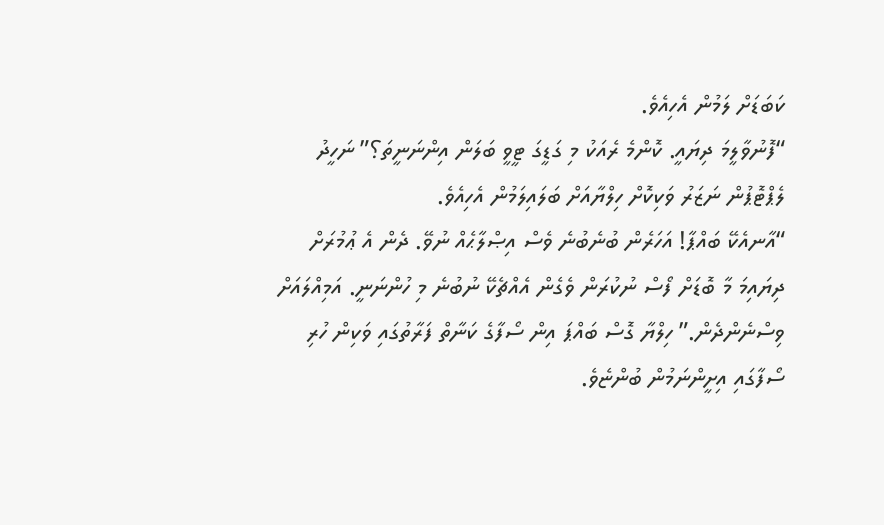ކަބަޑަށް ލަމުން އެހިއެވެ.
“ފޮނުވާލީމަ ދިޔައީ. ކޮންމެ ރެއަކު މި ގަޑީގަ ޓީވީ ބަލަން އިންނަނީތަ؟” ނަހީދު ލެޕްޓޮޕުން ނަޒަރު ވަކިކޮށް ހިލްޔާއަށް ބަލައިލަމުން އެހިއެވެ.
“އާނއެކޭ ބައްޕާ! އަހަރެން ބުނެބުނެ ވެސް އިޞްލާޙެއް ނުވޭ. ދެން އެ ޢުމުރަށް ދިޔައިމަ މާ ބޮޑަށް ފޯސް ނުކުރަން ވެގެން އެއްޗެކޭ ނުބުނެ މި ހުންނަނީ. އަމިއްލައަށް ވިސްނެންދެން.” ހިލްޔާ ގޮސް ބައްޕަ އިން ސޯފާގެ ކަނާތް ފަރާތުގައި ވަކިން ހުރި ސޯފާގައި އިށީންނަމުން ބުންޏެވެ.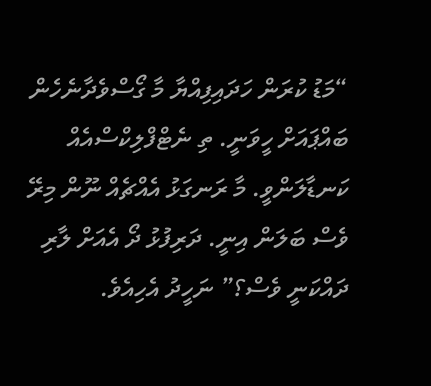“މަޑު ކުރަން ހަދައިފިއްޔާ މާ ގޯސްވެދާނެހެން ބައްޕައަށް ހީވަނީ. ތި ނެޓްފްލިކްސްއެއް ކަނޑާލަންވީ. މާ ރަނގަޅު އެއްޗެއް ނޫން މިރޭ ވެސް ބަލަން އިނީ. ދަރިފުޅު ދޯ އެއަށް ލާރި ދައްކަނީ ވެސް؟” ނަހީދު އެހިއެވެ.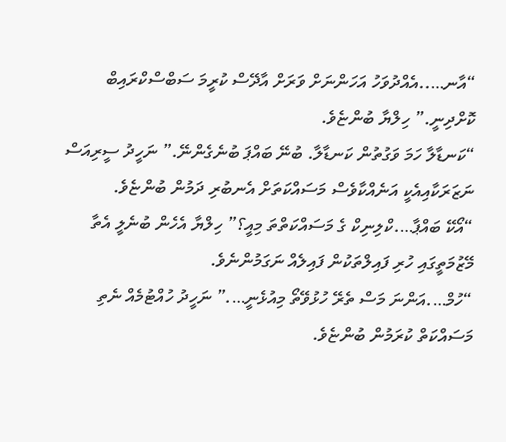“އާނ…..އެއްދުވަހު އަހަންނަށް ވަރަށް އާދޭސް ކުރީމަ ސަބްސްކްރައިބް ކޮށްދިނީ.” ހިލްޔާ ބުންޏެވެ.
“ކަނޑާލާ ހަމަ ވަގުތުން ކަނޑާލާ. ބުނޭ ބައްޕަ ބުނެގެންނޭ.” ނަހީދު ސީރިއަސް ނަޒަރަކާއިއެކީ އަނެއްކާވެސް މަސައްކަތަށް އެނބުރި ދަމުން ބުންޏެވެ.
“އޯކޭ ބައްޕާ….ކްލިނިކް ގެ މަސައްކަތްތަ މިއީ؟” ހިލްޔާ އެހެން ބުނެލީ އެތާ މޭޒުމަތީގައި ހުރި ފައިލްތަކުން ފައިލެއް ނަގަމުންނެވެ.
“ހުމް….އަންނަ މަސް ތެރޭ ހުޅުވޭތޯ މިއުޅެނީ….” ނަހީދު ހުއްޓުމެއް ނެތި މަސައްކަތް ކުރަމުން ބުންޏެވެ.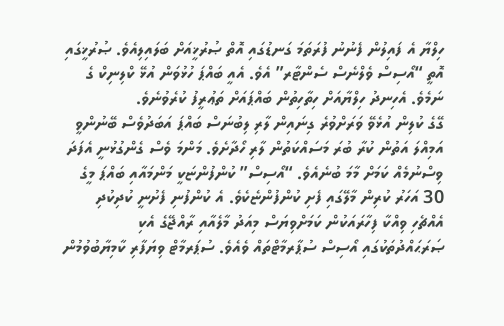ހިލްޔާ އެ ފައިލުން ފެނުނު ފުރަތަމަ ގަނޑުގައި އޮތް ޞުރުޚީއަށް ބަލައިލިއެވެ. ޞުރުޚީގައި އޮތީ “އޯސިސް ވެލްނެސް ސެންޓާރ” އެވެ. އެއީ ބައްޕަ ހުޅުވަން އުޅޭ ކްލިނިކް ގެ ނަމެވެ. އެހިނދު ހިލްޔާއަށް ހިތާހިތުން ބައްޕައަށް ތަޢުރީފު ކުރެވުނެވެ.
ގޭގެ ކުލިން އުޅެވޭ ވަރަށްވުރެ ގިނައިން ލާރި ލިބުނަސް ބައްޕަ އަބަދުވެސް ބޭނުންވީ އަމިއްލަ އަތުން ކުރާ ބުރަ މަސައްކަތުން ލާރި ހޯދާށެވެ. މަންމަ ވެސް ގެންގުޅުނީ އެފަދަ ވިސްނުމެއް ކަމަށް މާމަ ބުނެއެވެ. “އޯސިސް” ކުންފުންޏަކީ މަންމައާއި ބައްޕަ މީގެ 30 އަހަރު ކުރިން މާލޭގައި ފެށި ކުންފުންޏެކެވެ. އެ ކުންފުނި ފެށުނީ ކުދިކުދި އެއްޗެހި ވިއްކާ ފިހާރައަކުން ކަމަށްވިޔަސް މިއަދު މާލެއާއި ރާއްޖޭގެ އެކި ޞަރަޙައްދުތަކުގައި އޯސިސް ސުޕާރމާޓްތައް ވެއެވެ. ސުޕަރމާޓް ވިޔަފާރި ކާމިޔާބުވުމުން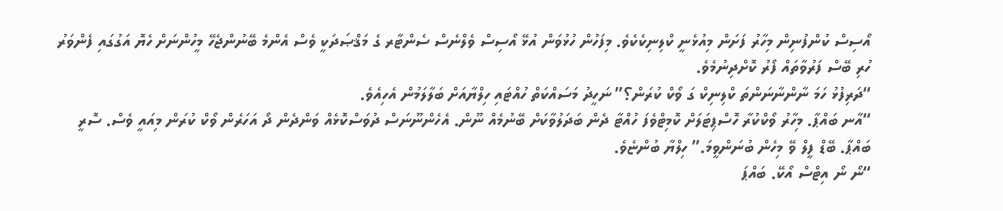އޯސިސް ކުންފުނިން މިހާރު ފަށަން މިއުޅެނީ ކްލިނިކެކެވެ. މިފަހުން ހުޅުވަން އުޅޭ އޯސިސް ވެލްނެސް ސެންޓާރ ގެ މަޤްޞަދަކީ ވެސް އެންމެ ބޭނުންޖެހޭ މީހުންނަށް ހެޔޮ އަގުގައި ފެންވަރު ހުރި ބޭސް ފަރުވާތައް ފޯރު ކޮށްދިނުމެވެ.
“ދަރިފުޅު ހަމަ ނާންނާނަންތަ ކްލިނިކް ގަ ވޯކް ކުރަން؟” ނަހީދު މަސައްކަތް ހުއްޓައި ހިލްޔާއަށް ބަލާލަމުން އެހިއެވެ.
“އާނ ބައްޕާ. މިހާރު ވޯކްކުރާ ހޮސްޕިޓަލަށް ކޮމިޓްވެފަ ހުއްޓާ ދެން ބަދަލުވާކަށް ބޭނުމެއް ނޫން. އެހެންނޫނަސް ދުވަސްކޮޅެއް ވަންދެން ދޯ އަހަރެން ވޯކް ކުރަން މިއައީ ވެސް. ސޮރީ ބައްޕާ. ބޭޑް ފީލް ވޭ މިހެން ބުނަންވީމަ.” ހިލްޔާ ބުންޏެވެ.
“ނޯ ނޯ އިޓްސް އޯކޭ. ބައްޕަ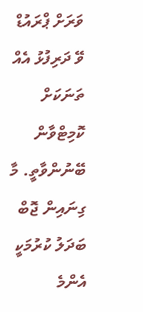ވަރަށް ޕްރައުޑް ވޭ ދަރިފުޅު އެއް ތަނަކަށް ކޮމިޓްވާން ބޭނުންވާތީ. މާ ގިނައިން ޖޮބް ބަދަލު ކުރުމަކީ އެންމެ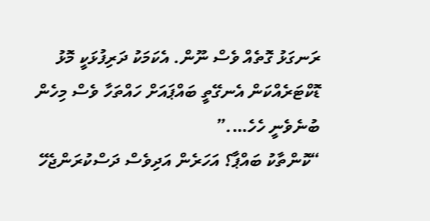ރަނގަޅު ގޮތެއް ވެސް ނޫން. އެކަމަކު ދަރިފުޅަކީ މޮޅު ޑޮކްޓަރެއްކަން އެނގޭތީ ބައްޕައަށް ހައްތަހާ ވެސް މިހެން ބުނެވެނީ ހެހެ….”
“ކޮންތާކު ބައްޕާ؟ އަހަރެން އަދިވެސް ދަސްކުރަންޖެހޭ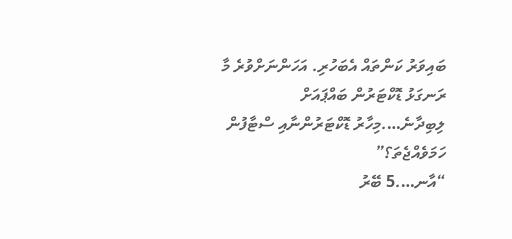ބައިވަރު ކަންތައް އެބަހުރި. އަހަންނަށްވުރެ މާ ރަނގަޅު ޑޮކްޓަރުން ބައްޕައަށް ލިބިދާނެ….މިހާރު ޑޮކްޓަރުންނާއި ސްޓާފުން ހަމަވެއްޖެތަ؟”
“އާނ….5 ބޭރު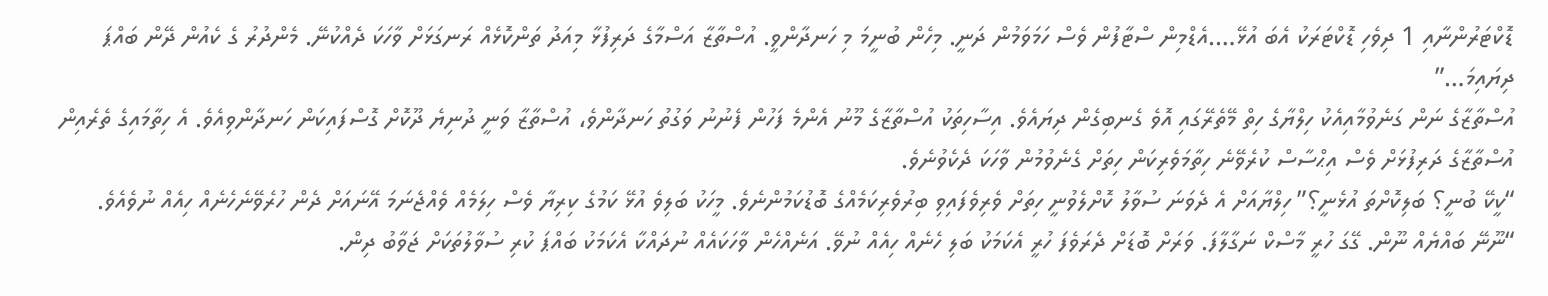ޑޮކްޓަރުންނާއި 1 ދިވެހި ޑޮކްޓަރަކު އެބަ އުޅޭ….އެޑްމިން ސްޓާފުން ވެސް ހަމަވަމުން ދަނީ. މިހެން ބުނީމަ މި ހަނދާންވީ. އުސްތާޒާ އަސްމާގެ ދަރިފުޅާ މިއަދު ތަންކޮޅެއް ރަނގަޅަށް ވާހަކަ ދެއްކުނޭ. މެންދުރު ގެ ކެއުން ދޭން ބައްޕަ ދިޔައިމަ…”
އުސްތާޒާގެ ނަން ގަނެވުމާއިއެކު ހިލްޔާގެ ހިތް މޭތެރޭގައި އޮވެ ގެނބިގެން ދިޔައެވެ. އިސާހިތަކު އުސްތާޒާގެ މޫނު އެންމެ ފަހުން ފެނުނު ވަގުތު ހަނދާންވެ، އުސްތާޒާ ވަނީ ދުނިޔެ ދޫކޮށް ގޮސްފައިކަން ހަނދާންވިއެވެ. އެ ހިތާމައިގެ ތެރެއިން އުސްތާޒާގެ ދަރިފުޅަށް ވެސް އިޙްސާސް ކުރެވޭނެ ހިތާމަވެރިކަން ހިތަށް ގެނެވުމުން ވާހަކަ ދެކެވުނެވެ.
“ކީކޭ ބުނީ؟ ބަލިކޮށްތަ އުޅެނީ؟” ހިލްޔާއަށް އެ ދެވަނަ ސުވާލު ކޮށްލެވުނީ ހިތަށް ވެރިވެފައިވި ބިރުވެރިކަމެއްގެ ބޮޑުކަމުންނެވެ. މީހަކު ބަލިވެ އުޅޭ ކަމުގެ ކިރިޔާ ވެސް ހިލަމެއް ވެއްޖެނަމަ އޭނައަށް ދެން ހުރެވޭނެހެނެއް ހިއެއް ނުވެއެވެ.
“ނޫނޭ ބައްޔެއް ނޫން. ގޭގަ ހުރީ މާސްކް ނަގާލާފަ. ވަރަށް ބޮޑަށް ދެރަވެފަ ހުރީ އެކަމަކު ބަލި ހެނެއް ހިއެއް ނުވޭ. އަނެއްހެން ވާހަކައެއް ނުދައްކާ އެކަމަކު ބައްޕަ ކުރި ސުވާލުތަކަށް ޖަވާބު ދިން.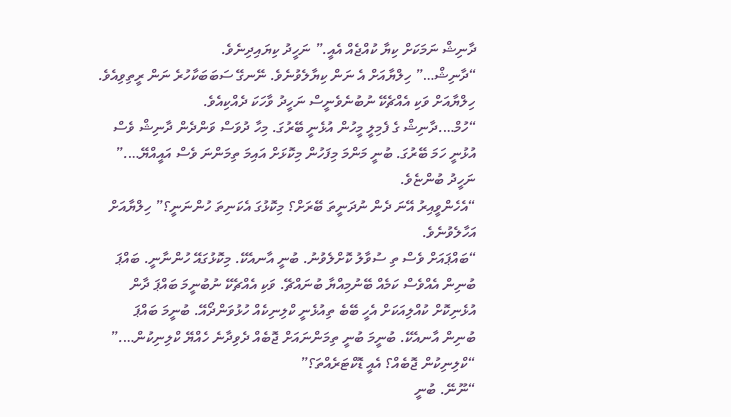ދާނިޝް ނަމަކަށް ކިޔާ ކުއްޖެއް އެއީ.” ނަހީދު ކިޔައިދިނެވެ.
“ދާނިޝް…” ހިލްޔާއަށް އެ ނަން ކިޔާލެވުނެވެ. ނޭނގޭ ސަބަބަކާހުރެ ނަން ރީތިވިއެވެ. ހިލްޔާއަށް ވަކި އެއްޗެކޭ ނުބުނެވެނީސް ނަހީދު ވާހަކަ ދެއްކިއެވެ.
“ހުމް….ދާނިޝް ގެ ފެމިލީ މީހުން އުޅެނީ ބޭރުގަ. މިހާ ދުވަސް ވަންދެން ދާނިޝް ވެސް އުޅުނީ ހަމަ ބޭރުގަ. ބުނީ މަންމަ މިފަހުން މިކޮޅަށް އައިމަ ތިމަންނަ ވެސް އައީއްޔޭ….” ނަހީދު ބުންޏެވެ.
“އެހެންވީއިރު އޭނަ ދެން ނުދަނީތަ ބޭރަށް؟ މިކޮޅުގަ އެކަނިތަ ހުންނަނީ؟” ހިލްޔާއަށް އަހާލެވުނެވެ.
“ބައްޕައަށް ވެސް ތި ސުވާލު ކޮށްލެވުނު. ބުނީ އާނއެކޭ. މިކޮޅުގައޭ ހުންނާނީ. ބައްޕަ ބުނިން އެއްވެސް ކަމެއް ބޭނުމިއްޔާ ބުނައްޗޭ. ވަކި އެއްޗެކޭ ނުބުނީމަ ބައްޕަ ދާން އުޅެނިކޮށް ކުއްލިއަކަށް އެހީ ބޭބެ ތިއުޅެނީ ކްލިނިކެއް ހުޅުވަންދޯއޭ. ބުނީމަ ބައްޕަ ބުނިން އާނއެކޭ. ބުނީމަ ބުނީ ތިމަންނައަށް ޖޮބެއް ދެވިދާނެ ހެއްޔޭ ކްލިނިކުން….”
“ކްލިނިކުން ޖޮބެއް؟ އެއީ ޑޮކްޓަރެއްތަ؟”
“ނޫނޭ. ބުނީ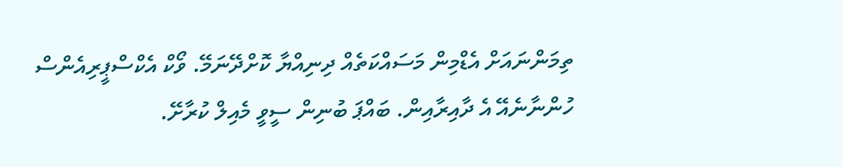ތިމަންނައަށް އެޑްމިން މަސައްކަތެއް ދިނިއްޔާ ކޮށްދޭނަމޭ. ވޯކް އެކްސްޕީރިއެންސް ހުންނާނެއޭ އެ ދާއިރާއިން. ބައްޕަ ބުނިން ސީވީ މެއިލް ކުރާށޭ.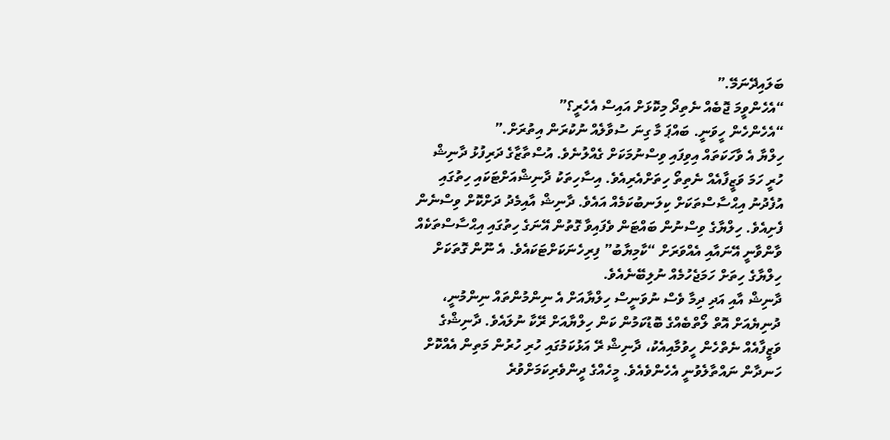ބަލައިދޭނަމޭ.”
“އެހެންވީމަ ޖޮބެއް ނެތިދޯ މިކޮޅަށް އައިސް އެހެރީ؟”
“އެހެންހެން ހީވަނީ. ބައްޕަ މާ ގިނަ ސުވާލެއް ނުކުރަން އިތުރަށް.”
ހިލްޔާ އެ ވާހަކަތައް އިވިފައި ވިސްނުމަކަށް ގެއްލުނެވެ. އުސްތާޒާގެ ދަރިފުޅު ދާނިޝް ހުރީ ހަމަ ވަޒީފާއެއް ނެތިތޯ ހިތަށްއެރިއެވެ. އިސާހިތަކު ދާނިޝްއަށްޓަކައި ހިތުގައި އުފެދުނު އިޙްސާސްތަކަށް ކިލަނބުކަމެއް އައެވެ. ދާނިޝް އާއިމެދު ދަށްކޮށް ވިސްނެން ފެށިއެވެ. ހިލްޔާގެ ވިސްނުން ބައްޓަން ވެފައިވާ ގޮތުން އޭނަގެ ހިތުގައި އިޙްސާސްތަކެއް ވާންވާނީ އޭނައާއި އެއްވަރަށް “ކާމިޔާބު” ފިރިހެނަކަށްޓަކައެވެ. އެ ނޫން ގޮތަކަށް ހިލްޔާގެ ހިތަށް ހަމަޖެހުމެއް ނުލިބޭނެއެވެ.
ދާނިޝް އާއި އަދި ދިމާ ވެސް ނުވަނީސް ހިލްޔާއަށް އެ ނިންމުންތައް ނިންމުނީ، ދުނިޔެއަށް އޮތް ލޯތްބެއްގެ ބޮޑުކަމުން ކަން ހިލްޔާއަށް ރޭކާ ނުލައެވެ. ދާނިޝްގެ ވަޒީފާއެއް ނެތްހެން ހީވުމާއިއެކު، ދާނިޝް ރޭ އަޅުކަމުގައި ހުރި ހުރުން މަތިން އެއްކޮށް ހަނދާން ނައްތާލެވުނީ އެހެންވެއެވެ. މީހެއްގެ ދީންވެރިކަމަށްވުރެ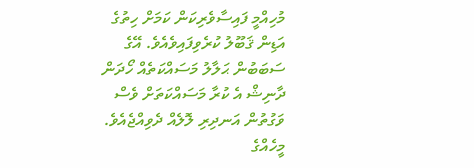މުހިއްމީ ފައިސާވެރިކަން ކަމަށް ހިތުގެ އަޑިން ޤަބޫލު ކުރެވިފައިވެއެވެ. އޭގެ ސަބަބުން ޙަލާލު މަސައްކަތެއް ހޯދަން ދާނިޝް އެ ކުރާ މަސައްކަތަށް ވެސް ވަގުތުން އަނދިރި ލޮލެއް ދެވިއްޖެއެވެ.
މީހެއްގެ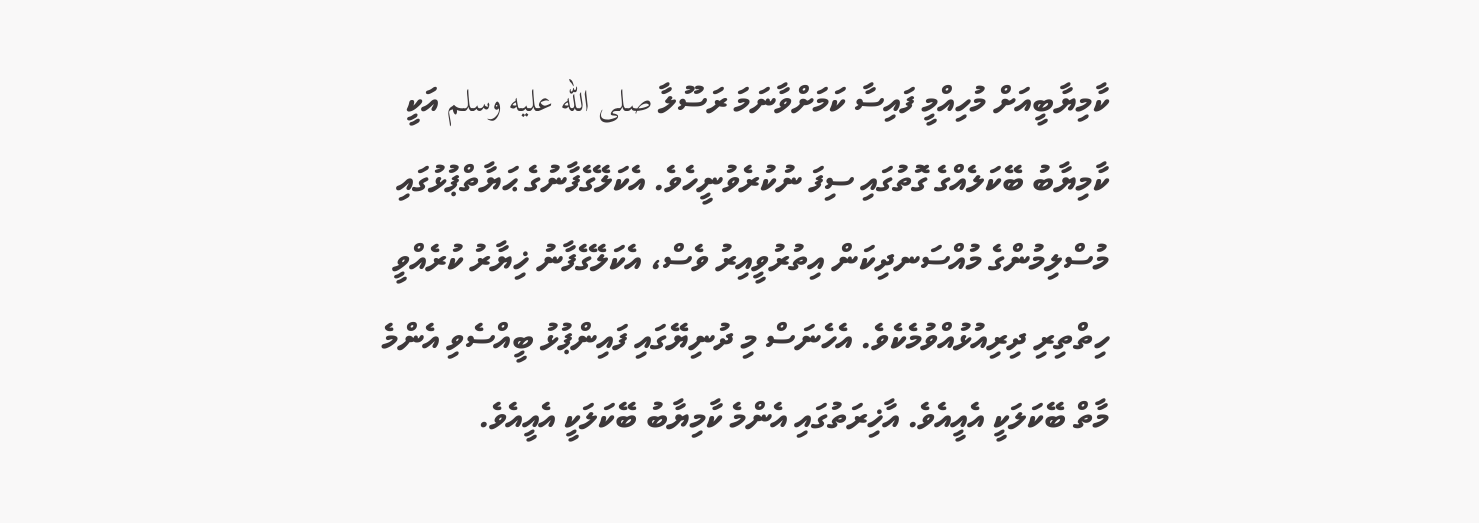ކާމިޔާބީއަށް މުހިއްމީ ފައިސާ ކަމަށްވާނަމަ ރަސޫލާ صلى الله عليه وسلم އަކީ ކާމިޔާބު ބޭކަލެއްގެ ގޮތުގައި ސިފަ ނުކުރެވުނީހެވެ. އެކަލޭގެފާނުގެ ޙަޔާތްޕުޅުގައި މުސްލިމުންގެ މުއްސަނދިކަން އިތުރުވީއިރު ވެސް، އެކަލޭގެފާނު ޚިޔާރު ކުރެއްވީ ހިތްތިރި ދިރިއުޅުއްވުމެކެވެ. އެހެނަސް މި ދުނިޔޭގައި ފައިންޕުޅު ބީއްސެވި އެންމެ މާތް ބޭކަލަކީ އެއީއެވެ. އާޚިރަތުގައި އެންމެ ކާމިޔާބު ބޭކަލަކީ އެއީއެވެ.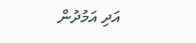އަދި އަމުދުން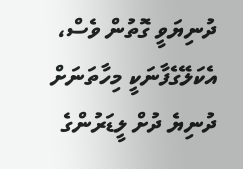ދުނިޔަވީ ގޮތުން ވެސް، އެކަލޭގެފާނަކީ މިހާތަނަށް ދުނިޔެ ދުށް ލީޑަރުންގެ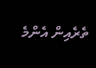ތެރެއިން އެންމެ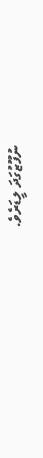ނުފޫޒުގަދަ ލީޑަރެވެ.